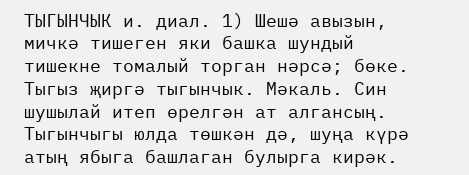ТЫГЫНЧЫК и. диал. 1) Шешә авызын, мичкә тишеген яки башка шундый тишекне томалый торган нәрсә; бөке. Тыгыз җиргә тыгынчык. Мәкаль. Син шушылай итеп өрелгән ат алгансың. Тыгынчыгы юлда төшкән дә, шуңа күрә атың ябыга башлаган булырга кирәк.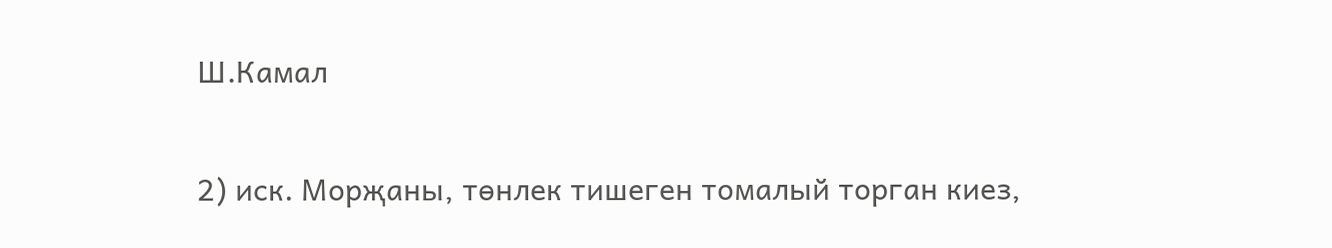Ш.Камал

2) иск. Морҗаны, төнлек тишеген томалый торган киез,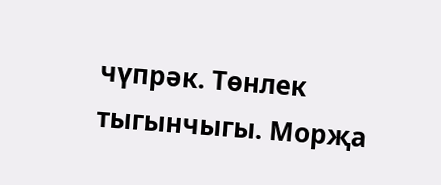чүпрәк. Төнлек тыгынчыгы. Морҗа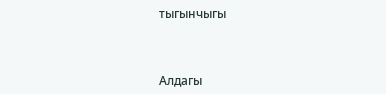тыгынчыгы



Алдагы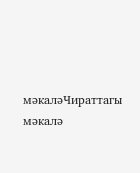мәкаләЧираттагы мәкалә